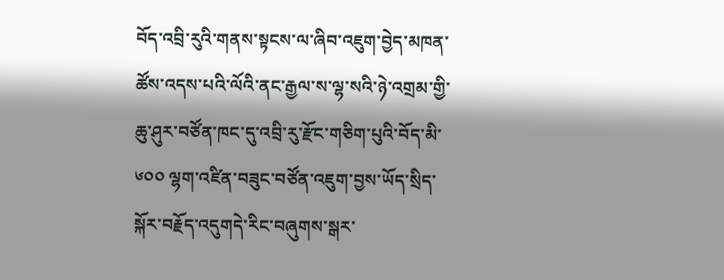བོད་འབྲི་རུའི་གནས་སྟངས་ལ་ཞིབ་འཇུག་བྱེད་མཁན་ཚོས་འདས་པའི་ལོའི་ནང་རྒྱལ་ས་ལྷ་སའི་ཉེ་འགྲམ་གྱི་ཆུ་ཤུར་བཙོན་ཁང་དུ་འབྲི་རུ་རྫོང་གཅིག་པུའི་བོད་མི་ ༦༠༠ ལྷག་འཛིན་བཟུང་བཙོན་འཇུག་བྱས་ཡོད་སྲིད་སྐོར་བརྗོད་འདུགདེ་རིང་བཞུགས་སྒར་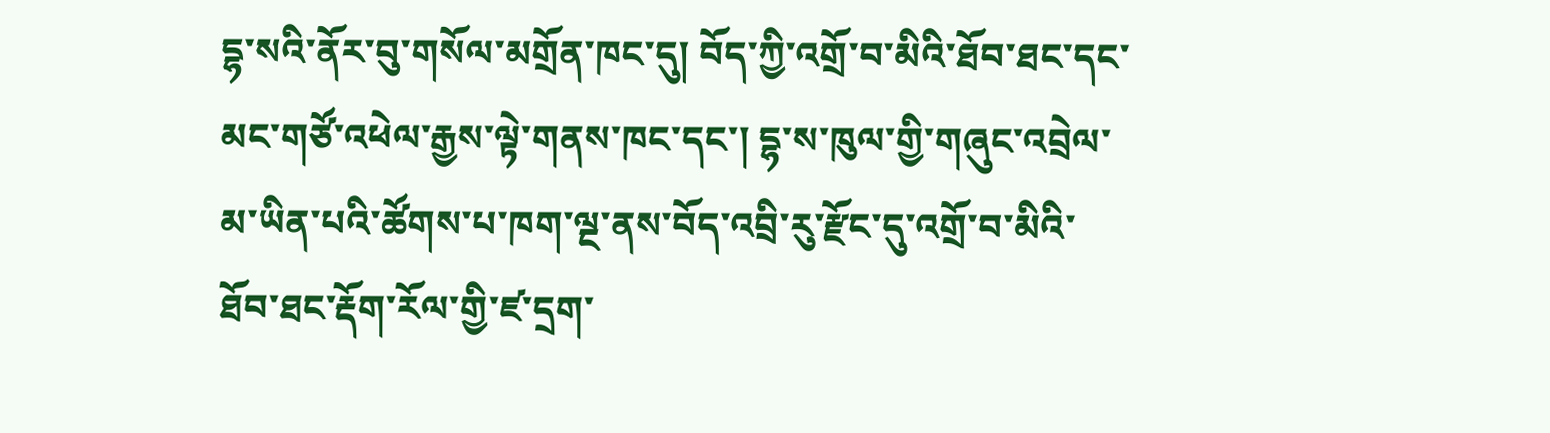དྷ་སའི་ནོར་བུ་གསོལ་མགྲོན་ཁང་དུ། བོད་ཀྱི་འགྲོ་བ་མིའི་ཐོབ་ཐང་དང་མང་གཙོ་འཕེལ་རྒྱས་ལྟེ་གནས་ཁང་དང་། དྷ་ས་ཁུལ་གྱི་གཞུང་འབྲེལ་མ་ཡིན་པའི་ཚོགས་པ་ཁག་ལྔ་ནས་བོད་འབྲི་རུ་རྫོང་དུ་འགྲོ་བ་མིའི་ཐོབ་ཐང་རྡོག་རོལ་གྱི་ཛ་དྲག་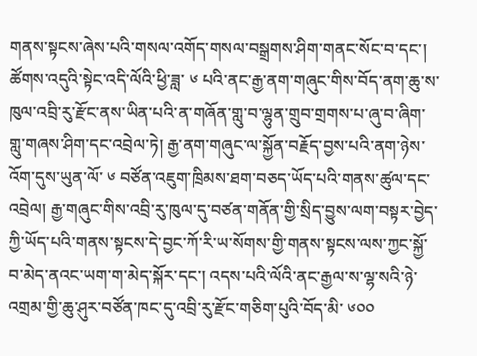གནས་སྟངས་ཞེས་པའི་གསལ་འགོད་གསལ་བསྒྲགས་ཤིག་གནང་སོང་བ་དང་། ཚོགས་འདུའི་སྟེང་འདི་ལོའི་ཕྱི་ཟླ་ ༦ པའི་ནང་རྒྱ་ནག་གཞུང་གིས་བོད་ནག་ཆུ་ས་ཁུལ་འབྲི་རུ་རྫོང་ནས་ཡིན་པའི་ན་གཞོན་གླུ་བ་ལྷུན་གྲུབ་གྲགས་པ་ཞུ་བ་ཞིག་གླུ་གཞས་ཤིག་དང་འབྲེལ་ཏེ། རྒྱ་ནག་གཞུང་ལ་སྐྱོན་བརྗོད་བྱས་པའི་ནག་ཉེས་འོག་དུས་ཡུན་ལོ་ ༦ བཙོན་འཇུག་ཁྲིམས་ཐག་བཅད་ཡོད་པའི་གནས་ཚུལ་དང་འབྲེལ། རྒྱ་གཞུང་གིས་འབྲི་རུ་ཁུལ་དུ་བཙན་གནོན་གྱི་སྲིད་བྱུས་ལག་བསྟར་བྱེད་ཀྱི་ཡོད་པའི་གནས་སྟངས་དེ་བྱང་ཀོ་རི་ཡ་སོགས་གྱི་གནས་སྟངས་ལས་ཀྱང་སྐྱོ་བ་མེད་ནའང་ཡག་ག་མེད་སྐོར་དང་། འདས་པའི་ལོའི་ནང་རྒྱལ་ས་ལྷ་སའི་ཉེ་འགྲམ་གྱི་ཆུ་ཤུར་བཙོན་ཁང་དུ་འབྲི་རུ་རྫོང་གཅིག་པུའི་བོད་མི་ ༦༠༠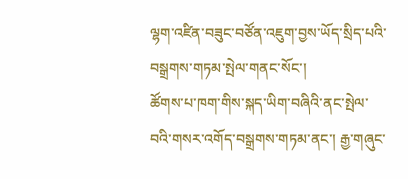ལྷག་འཛིན་བཟུང་བཙོན་འཇུག་བྱས་ཡོད་སྲིད་པའི་བསྒྲགས་གཏམ་སྤེལ་གནང་སོང་།
ཚོགས་པ་ཁག་གིས་སྐད་ཡིག་བཞིའི་ནང་སྤེལ་བའི་གསར་འགོད་བསྒྲགས་གཏམ་ནང་། རྒྱ་གཞུང་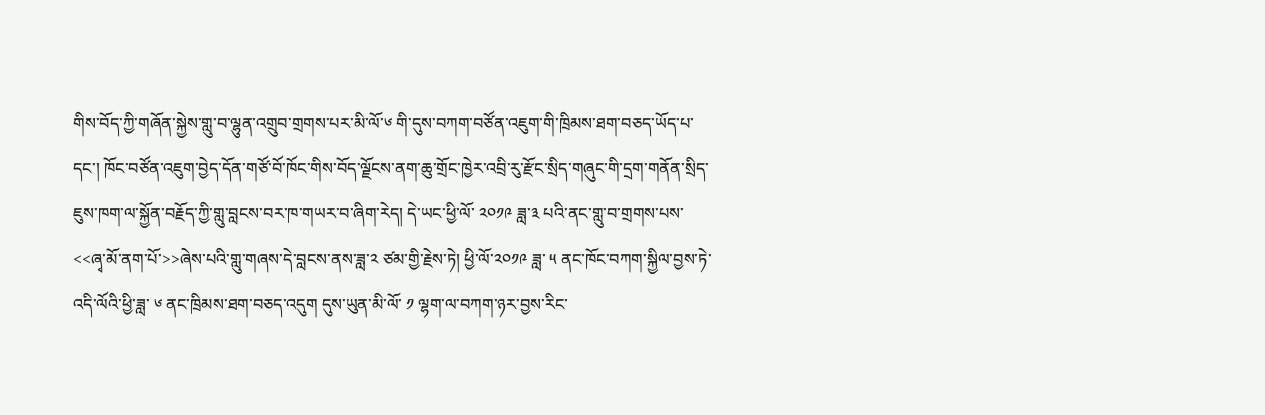གིས་བོད་ཀྱི་གཞོན་སྐྱེས་གླུ་བ་ལྷུན་འགྲུབ་གྲགས་པར་མི་ལོ་༦ གི་དུས་བཀག་བཙོན་འཇུག་གི་ཁྲིམས་ཐག་བཅད་ཡོད་པ་དང་། ཁོང་བཙོན་འཇུག་བྱེད་དོན་གཙོ་བོ་ཁོང་གིས་བོད་ལྗོངས་ནག་ཆུ་གྲོང་ཁྱེར་འབྲི་རུ་རྫོང་སྲིད་གཞུང་གི་དྲག་གནོན་སྲིད་ཇུས་ཁག་ལ་སྐྱོན་བརྗོད་ཀྱི་གླུ་བླངས་བར་ཁ་གཡར་བ་ཞིག་རེད། དེ་ཡང་ཕྱི་ལོ་ ༢༠༡༩ ཟླ་༣ པའི་ནང་གླུ་བ་གྲགས་པས་<<ཞྭ་མོ་ནག་པོ་>>ཞེས་པའི་གླུ་གཞས་དེ་བླངས་ནས་ཟླ་༢ ཙམ་གྱི་རྗེས་ཏེ། ཕྱི་ལོ་༢༠༡༩ ཟླ་ ༥ ནང་ཁོང་བཀག་སྐྱིལ་བྱས་ཏེ་འདི་ལོའི་ཕྱི་ཟླ་ ༦ ནང་ཁྲིམས་ཐག་བཅད་འདུག དུས་ཡུན་མི་ལོ་ ༡ ལྷག་ལ་བཀག་ཉར་བྱས་ཪིང་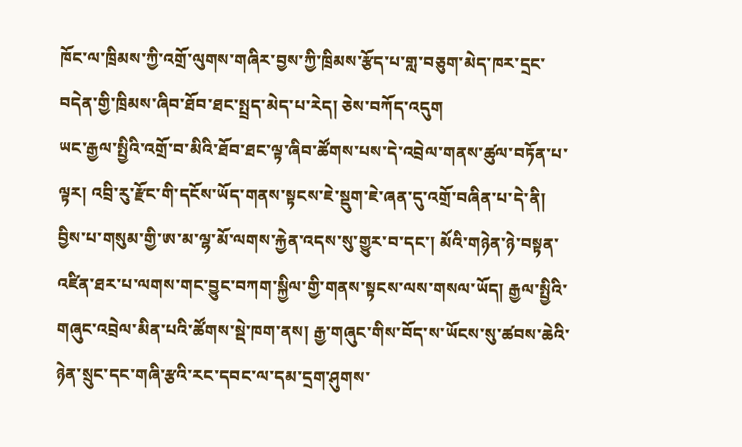ཁོང་ལ་ཁྲིམས་ཀྱི་འགྲོ་ལུགས་གཞིར་བྱས་ཀྱི་ཁྲིམས་རྩོད་པ་གླ་བཅུག་མེད་ཁར་དྲང་བདེན་གྱི་ཁྲིམས་ཞིབ་ཐོབ་ཐང་སྤྲད་མེད་པ་རེད། ཅེས་བཀོད་འདུག
ཡང་རྒྱལ་སྤྱིའི་འགྲོ་བ་མིའི་ཐོབ་ཐང་ལྟ་ཞིབ་ཚོགས་པས་དེ་འབྲེལ་གནས་ཚུལ་བཏོན་པ་ལྟར། འབྲི་རུ་རྫོང་གི་དངོས་ཡོད་གནས་སྟངས་ཇེ་སྡུག་ཇེ་ཞན་དུ་འགྲོ་བཞིན་པ་དེ་ནི། བྱིས་པ་གསུམ་གྱི་ཨ་མ་ལྷ་མོ་ལགས་རྐྱེན་འདས་སུ་གྱུར་བ་དང་། མོའི་གཉེན་ཉེ་བསྟན་འཛིན་ཐར་པ་ལགས་གང་བྱུང་བཀག་སྐྱིལ་གྱི་གནས་སྟངས་ལས་གསལ་ཡོད། རྒྱལ་སྤྱིའི་གཞུང་འབྲེལ་མིན་པའི་ཚོགས་སྡེ་ཁག་ནས། རྒྱ་གཞུང་གིས་བོད་ས་ཡོངས་སུ་ཚབས་ཆེའི་ཉེན་སྲུང་དང་གཞི་རྩའི་རང་དབང་ལ་དམ་དྲག་ཤུགས་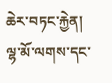ཆེར་བཏང་རྐྱེན། ལྷ་མོ་ལགས་དང་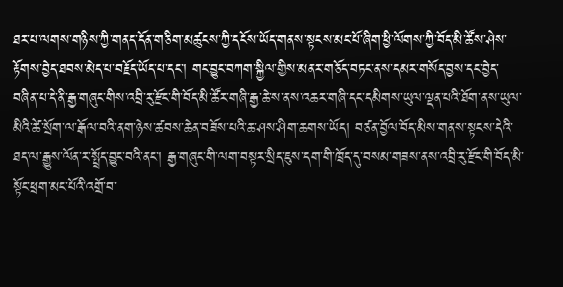ཐར་པ་ལགས་གཉིས་ཀྱི་གནད་དོན་གཅིག་མཚུངས་ཀྱི་དངོས་ཡོད་གནས་སྟངས་མང་པོ་ཞིག་ཕྱི་ལོགས་ཀྱི་བོད་མི་ཚོས་ཤེས་རྟོགས་བྱེད་ཐབས་མེད་པ་བརྗོད་ཡོད་པ་དང་། གང་བྱུང་བཀག་སྐྱིལ་གྱིས་མནར་གཅོད་བཏང་ནས་དམར་གསོད་བྱས་དང་བྱེད་བཞིན་པ་དེ་ནི་རྒྱ་གཞུང་གིས་འབྲི་རུ་རྫོང་གི་བོད་མི་ཚོར་གཞི་རྒྱ་ཆེ་ས་ནས་འཆར་གཞི་དང་དམིགས་ཡུལ་ལྡན་པའི་ཐོག་ནས་ཡུལ་མིའི་ཚེ་སྲོག་ལ་རྒོལ་བའི་ནག་ཉེས་ཚབས་ཆེན་བཟོས་པའི་ཆ་ཤས་ཤིག་ཆགས་ཡོད། བཙན་བྱོལ་བོད་མིས་གནས་སྟངས་དེའི་ཐད་ལ་རྒྱུས་ལོན་ར་སྤྲོད་བྱུང་བའི་ནང་། རྒྱ་གཞུང་གི་ལག་བསྟར་སྲིད་ཇུས་དག་གི་ཁྲོད་དུ་བསམ་གཟས་ནས་འབྲི་རུ་རྫོང་གི་བོད་མི་སྟོང་ཕྲག་མང་པོའི་འགྲོ་བ་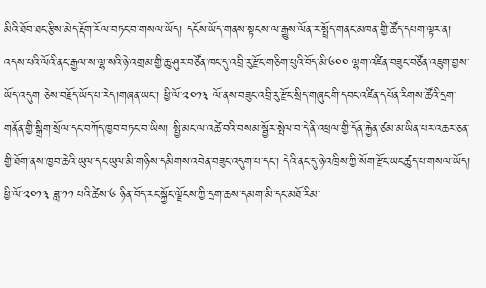མིའི་ཐོབ་ཐང་རྩིས་མེད་རྡོག་རོལ་བཏང་བ་གསལ་ཡོད། དངོས་ཡོད་གནས་སྟངས་ལ་རྒྱུས་ལོན་ར་སྤྲོད་གནང་མཁན་གྱི་ཚོད་དཔག་ལྟར་ན། འདས་པའི་ལོའི་ནང་རྒྱལ་ས་ལྷ་སའི་ཉེ་འགྲམ་གྱི་ཆུ་ཤུར་བཙོན་ཁང་དུ་འབྲི་རུ་རྫོང་གཅིག་པུའི་བོད་མི་༦༠༠ ལྷག་འཛིན་བཟུང་བཙོན་འཇུག་བྱས་ཡོད་འདུག ཅེས་བརྗོད་ཡོད་པ་རེད།གཞན་ཡང་། ཕྱི་ལོ་༢༠༡༣ ལོ་ནས་བཟུང་འབྲི་རུ་རྫོང་སྲིད་གཞུང་གི་དབང་འཛིན་དཔོན་རིགས་ཚོའི་དྲག་གནོན་གྱི་སྒྲིག་སྲོལ་དང་བཀོད་ཁྱབ་བཏང་བ་ཡིས། སྤྱི་མང་ལ་འཚེ་བའི་བསམ་སྦྱོར་སྤེལ་བ་དེ་ནི་འཕྲལ་གྱི་དོན་རྐྱེན་ཙམ་མ་ཡིན་པར་འཆར་ཅན་གྱི་ཐོག་ནས་ཁྱབ་ཆེའི་ཡུལ་དང་ཡུལ་མི་གཉིས་དམིགས་འབེན་བཟུང་འདུག་པ་དང་། དེའི་ནང་དུ་ཉེ་འཁྲིས་ཀྱི་སོག་རྫོང་ཡང་ཚུད་པ་གསལ་ཡོད། ཕྱི་ལོ་༢༠༡༣ ཟླ་༡༡ པའི་ཚེས་༦ ཉིན་བོད་རང་སྐྱོང་ལྗོངས་ཀྱི་དྲག་ཆས་དམག་མི་དང་མཐོ་རིམ་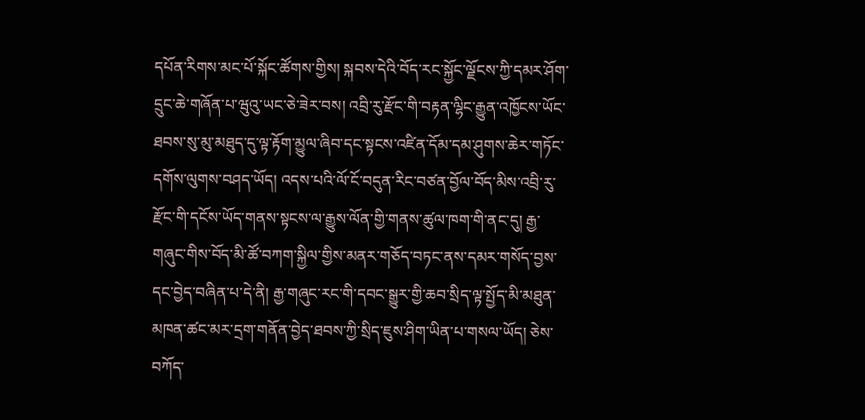དཔོན་རིགས་མང་པོ་སྐོང་ཚོགས་གྱིས། སྐབས་དེའི་བོད་རང་སྐྱོང་ལྗོངས་ཀྱི་དམར་ཤོག་དྲུང་ཆེ་གཞོན་པ་ཝུའུ་ཡང་ཅེ་ཟེར་བས། འབྲི་རུ་རྫོང་གི་བརྟན་ལྷིང་རྒྱུན་འཁྱོངས་ཡོང་ཐབས་སུ་མུ་མཐུད་དུ་ལྟ་རྟོག་མྱུལ་ཞིབ་དང་སྟངས་འཛིན་དོམ་དམ་ཤུགས་ཆེར་གཏོང་དགོས་ལུགས་བཤད་ཡོད། འདས་པའི་ལོ་ངོ་བདུན་རིང་བཙན་བྱོལ་བོད་མིས་འབྲི་རུ་རྫོང་གི་དངོས་ཡོད་གནས་སྟངས་ལ་རྒྱུས་ལོན་གྱི་གནས་ཚུལ་ཁག་གི་ནང་དུ། རྒྱ་གཞུང་གིས་བོད་མི་ཚོ་བཀག་སྐྱིལ་གྱིས་མནར་གཅོད་བཏང་ནས་དམར་གསོད་བྱས་དང་བྱེད་བཞིན་པ་དེ་ནི། རྒྱ་གཞུང་རང་གི་དབང་སྒྱུར་གྱི་ཆབ་སྲིད་ལྟ་སྤྱོད་མི་མཐུན་མཁན་ཚང་མར་དྲག་གནོན་བྱེད་ཐབས་ཀྱི་སྲིད་ཇུས་ཤིག་ཡིན་པ་གསལ་ཡོད། ཅེས་བཀོད་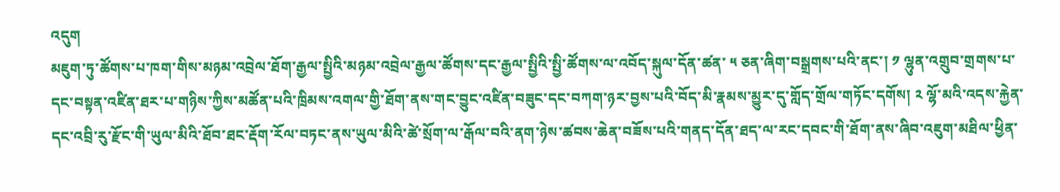འདུག
མཇུག་ཏུ་ཚོགས་པ་ཁག་གིས་མཉམ་འབྲེལ་ཐོག་རྒྱལ་སྤྱིའི་མཉམ་འབྲེལ་རྒྱལ་ཚོགས་དང་རྒྱལ་སྤྱིའི་སྤྱི་ཚོགས་ལ་འབོད་སྐུལ་དོན་ཚན་ ༥ ཅན་ཞིག་བསྒྲགས་པའི་ནང་། ༡ ལྷུན་འགྲུབ་གྲགས་པ་དང་བསྟན་འཛིན་ཐར་པ་གཉིས་ཀྱིས་མཚོན་པའི་ཁྲིམས་འགལ་གྱི་ཐོག་ནས་གང་བྱུང་འཛིན་བཟུང་དང་བཀག་ཉར་བྱས་པའི་བོད་མི་རྣམས་མྱུར་དུ་གློད་གྲོལ་གཏོང་དགོས། ༢ ལྷོ་མའི་འདས་རྐྱེན་དང་འབྲི་རུ་རྫོང་གི་ཡུལ་མིའི་ཐོབ་ཐང་རྡོག་རོལ་བཏང་ནས་ཡུལ་མིའི་ཚེ་སྲོག་ལ་རྒོལ་བའི་ནག་ཉེས་ཚབས་ཆེན་བཟོས་པའི་གནད་དོན་ཐད་ལ་རང་དབང་གི་ཐོག་ནས་ཞིབ་འཇུག་མཐིལ་ཕྱིན་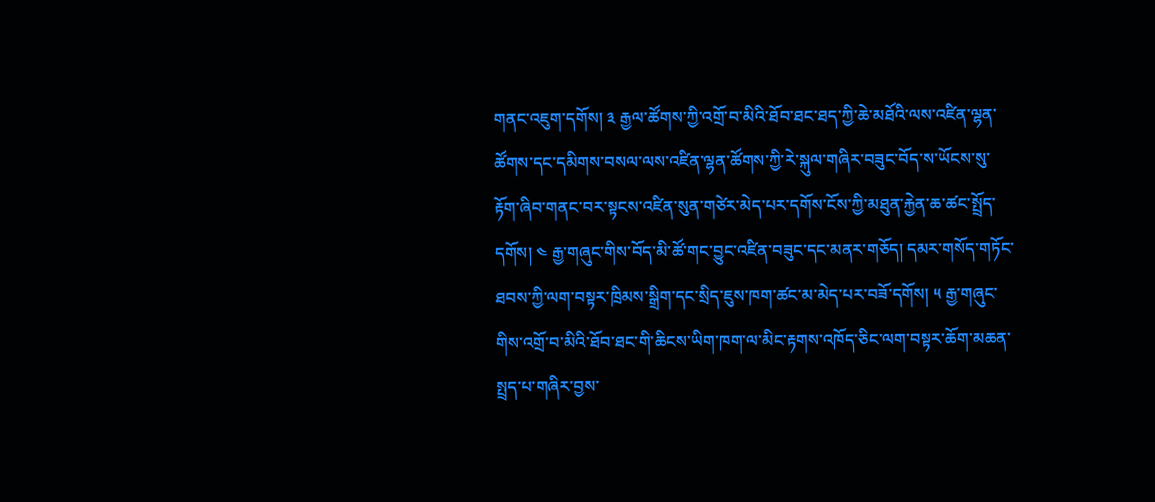གནང་འཇུག་དགོས། ༣ རྒྱལ་ཚོགས་ཀྱི་འགྲོ་བ་མིའི་ཐོབ་ཐང་ཐད་ཀྱི་ཆེ་མཐོའི་ལས་འཛིན་ལྷན་ཚོགས་དང་དམིགས་བསལ་ལས་འཛིན་ལྷན་ཚོགས་ཀྱི་རེ་སྐུལ་གཞིར་བཟུང་བོད་ས་ཡོངས་སུ་རྟོག་ཞིབ་གནང་བར་སྟངས་འཛིན་སུན་གཙེར་མེད་པར་དགོས་ངོས་ཀྱི་མཐུན་རྐྱེན་ཆ་ཚང་སྤྲོད་དགོས། ༤ རྒྱ་གཞུང་གིས་བོད་མི་ཚོ་གང་བྱུང་འཛིན་བཟུང་དང་མནར་གཅོད། དམར་གསོད་གཏོང་ཐབས་ཀྱི་ལག་བསྟར་ཁྲིམས་སྒྲིག་དང་སྲིད་ཇུས་ཁག་ཚང་མ་མེད་པར་བཟོ་དགོས། ༥ རྒྱ་གཞུང་གིས་འགྲོ་བ་མིའི་ཐོབ་ཐང་གི་ཆིངས་ཡིག་ཁག་ལ་མིང་རྟགས་འཁོད་ཅིང་ལག་བསྟར་ཆོག་མཆན་སྤྲད་པ་གཞིར་བྱས་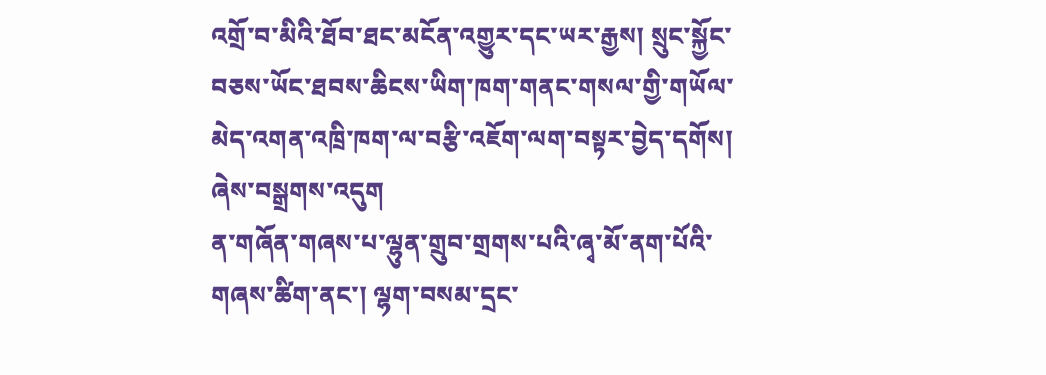འགྲོ་བ་མིའི་ཐོབ་ཐང་མངོན་འགྱུར་དང་ཡར་རྒྱས། སྲུང་སྐྱོང་བཅས་ཡོང་ཐབས་ཆིངས་ཡིག་ཁག་གནང་གསལ་གྱི་གཡོལ་མེད་འགན་འཁྲི་ཁག་ལ་བརྩི་འཇོག་ལག་བསྟར་བྱེད་དགོས། ཞེས་བསྒྲགས་འདུག
ན་གཞོན་གཞས་པ་ལྷུན་གྲུབ་གྲགས་པའི་ཞྭ་མོ་ནག་པོའི་གཞས་ཚིག་ནང་། ལྷག་བསམ་དྲང་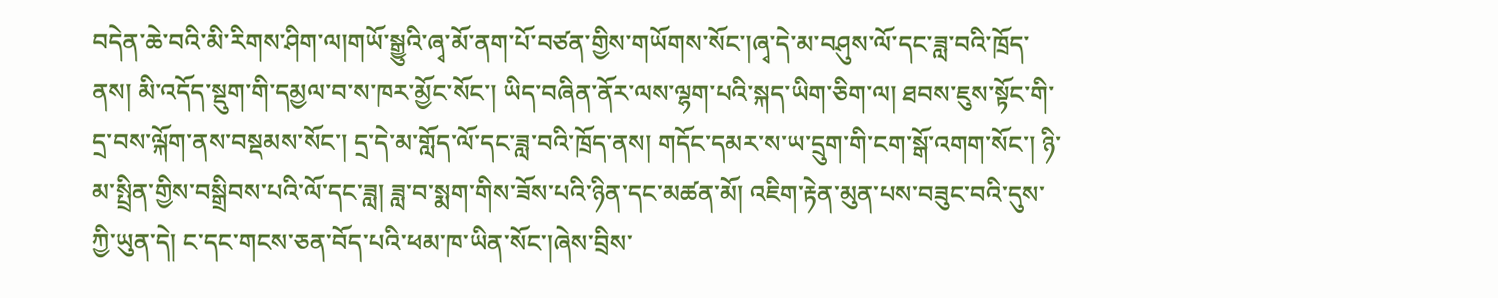བདེན་ཆེ་བའི་མི་རིགས་ཤིག་ལ།གཡོ་སྒྱུའི་ཞྭ་མོ་ནག་པོ་བཙན་གྱིས་གཡོགས་སོང་།ཞྭ་དེ་མ་བཤུས་ལོ་དང་ཟླ་བའི་ཁྲོད་ནས། མི་འདོད་སྡུག་གི་དམྱལ་བ་ས་ཁར་མྱོང་སོང་། ཡིད་བཞིན་ནོར་ལས་ལྷག་པའི་སྐད་ཡིག་ཅིག་ལ། ཐབས་ཇུས་སྟོང་གི་དྲ་བས་ལྐོག་ནས་བསྡམས་སོང་། དྲ་དེ་མ་གློད་ལོ་དང་ཟླ་བའི་ཁྲོད་ནས། གདོང་དམར་ས་ཡ་དྲུག་གི་ངག་སྒོ་འགག་སོང་། ཉི་མ་སྤྲིན་གྱིས་བསྒྲིབས་པའི་ལོ་དང་ཟླ། ཟླ་བ་སྨག་གིས་ཟོས་པའི་ཉིན་དང་མཚན་མོ། འཇིག་རྟེན་མུན་པས་བཟུང་བའི་དུས་ཀྱི་ཡུན་དེ། ང་དང་གངས་ཅན་བོད་པའི་ཕམ་ཁ་ཡིན་སོང་།ཞེས་བྲིས་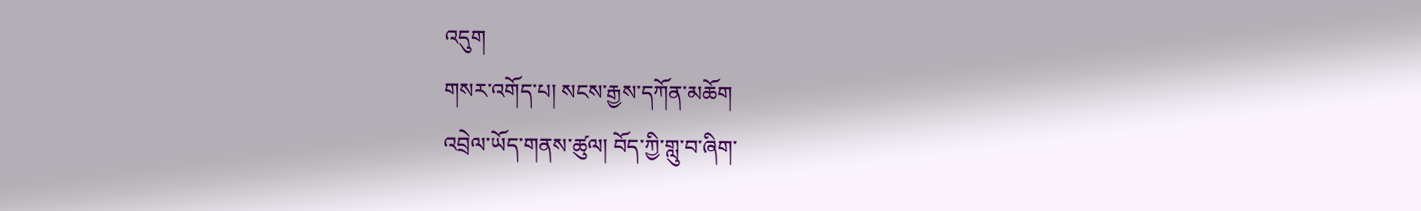འདུག
གསར་འགོད་པ། སངས་རྒྱས་དཀོན་མཆོག
འབྲེལ་ཡོད་གནས་ཚུལ། བོད་ཀྱི་གླུ་བ་ཞིག་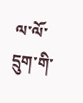ལ་ལོ་དྲུག་གི་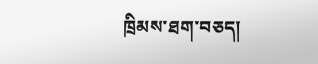ཁྲིམས་ཐག་བཅད།